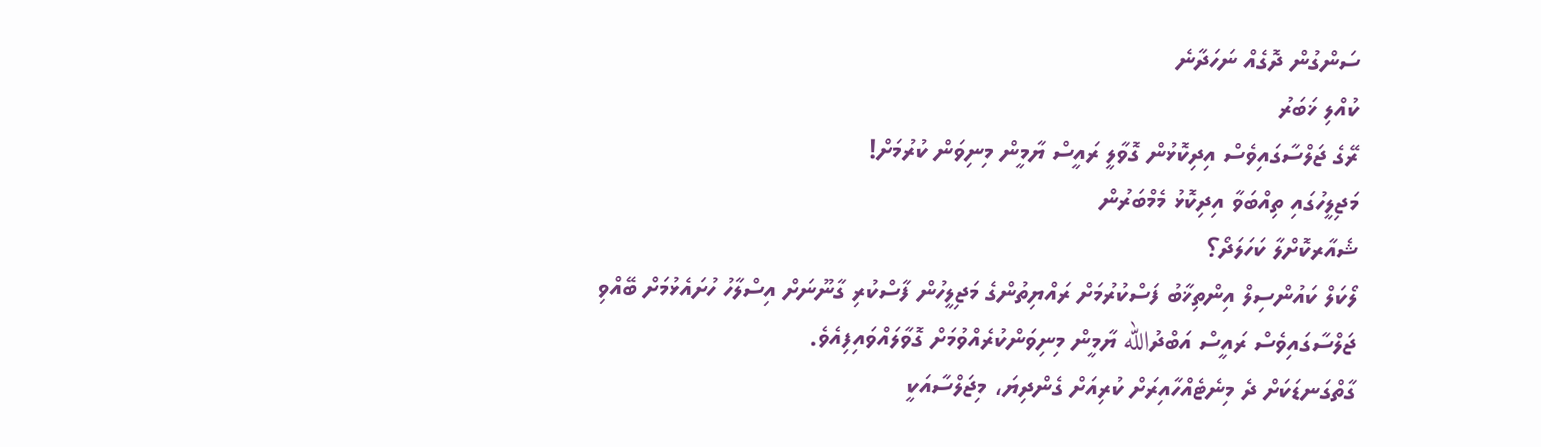ސަންގުން ދޮގެއް ނަހަދާނެ
ކުއްލި ޚަބަރު
ރޭގެ ޖަލްސާގައިވެސް އިދިކޮޅުން ގޮވާލީ ރައީސް ޔާމީން މިނިވަން ކުރުމަށް!
މަޖިލީހުގައި ތިއްބަވާ އިދިކޮޅު މެމްބަރުން
ޝެއާރކޮށްލާ ކަހަލަދޯ؟
ލޯކަލް ކައުންސިލް އިންތިޚާބު ފަސްކުރުމަށް ރައްޔިތުންގެ މަޖިލީހުން ފާސްކުރި ގާނޫނަށް އިސްލާހު ހުށައެޅުމަށް ބޭއްވި ޖަލްސާގައިވެސް ރައީސް އަބްދުالله ޔާމީން މިނިވަންކުރެއްވުމަށް ގޮވާލައްވައިފިއެވެ.
ގާތްގަނޑަކަށް ދެ މިނެޓެއްހާއިރަށް ކުރިއަށް ގެންދިޔަ، މިޖަލްސާއަކީ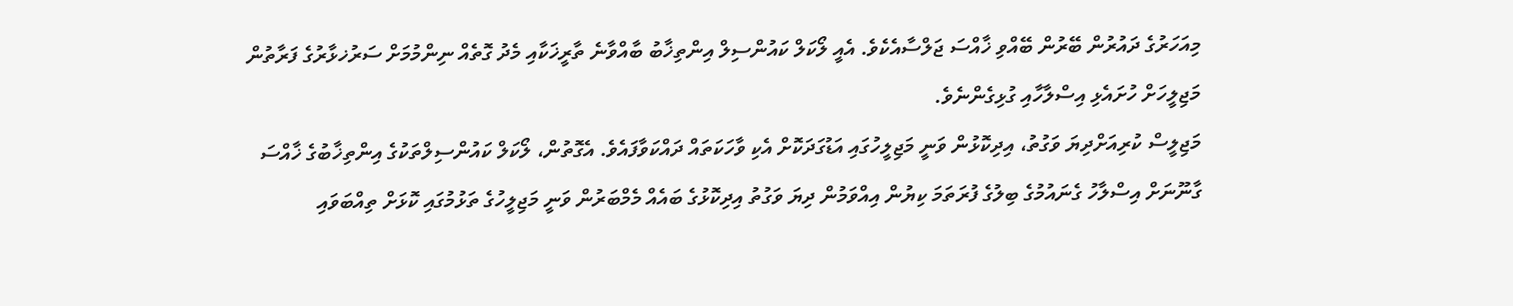މިއަހަރުގެ ދައުރުން ބޭރުން ބޭއްވި ޚާއްސަ ޖަލްސާއެކެވެ. އެއީ ލޯކަލް ކައުންސިލް އިންތިޚާބު ބާއްވާނެ ތާރީޚަކާއި މެދު ގޮތެއް ނިންމުމަށް ސަރުޚޅާރުގެ ފަރާތުން މަޖިލީހަށް ހުށައެޅި އިސްލާހާއި ގުޅިގެންނެވެ.
މަޖިލީސް ކުރިއަށްދިޔަ ވަގުތު، އިދިކޮޅުން ވަނީ މަޖިލީހުގައި އަޑުގަދަކޮށް އެކި ވާހަކަތައް ދައްކަވާފައެވެ. އެގޮތުން، ލޯކަލް ކައުންސިލްތަކުގެ އިންތިޚާބުގެ ޚާއްސަ ގާނޫނަށް އިސްލާހު ގެނައުމުގެ ބިލުގެ ފުރަތަމަ ކިޔުން އިއްވަމުން ދިޔަ ވަގުތު އިދިކޮޅުގެ ބައެއް މެމްބަރުން ވަނީ މަޖިލީހުގެ ތަޅުމުގައި ކޮޅަށް ތިއްބަވައި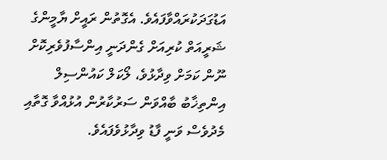އަޑުގަދަކުރައްވާފައެވެ. އެގޮތުން ރައީށް ޔާމީންގެ ޝަރީއަތް ކުރިއަށް ގެންދަނީ އިންސާފުވެރިކޮށް ނޫން ކަމަށް ވިދާޅުވެ، ލޯކަލް ކައުންސިލް އިންތިޚާބު ބާއްވަން ސަރުކާރުން އުޅުއްވާ ގޮތާއި މެދުވެސް ވަނީ ފާޑު ވިދާޅުވެފައެވެ.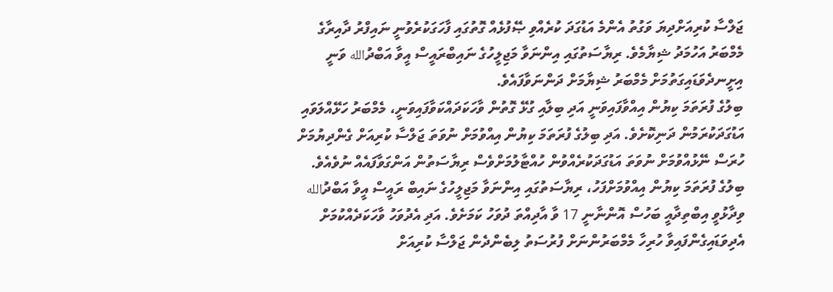ޖަލްސާ ކުރިއަށްދިޔަ ވަގުތު އެންމެ އަޑުގަދަ ކުރެއްވި ޞޭފުޅެއް ގޮތުގައި ފާހަގަކުރެވުނީ ނައިފްރު ދާއިރާގެ މެމްބަރު އަހުމަދު ޝިޔާމެވެ. ރިޔާސަތުގައި އިންނަވާ މަޖިލީހުގެ ނައިބްރައީސް އީވާ އަބްދުالله ވަނީ އިށީނދެވަޑައިގަތުމަށް މެމްބަރު ޝިޔާމަށް ދަންނަވާފައެވެ.
ބިލުގެ ފުރަތަމަ ކިޔުން އިއްވާފައިވަނީ އަދި ބިލާއި ގުޅޭ ގޮތުން ވާހަކަދައްކަވާފައިވަނީ، މެމްބަރު ހަޅޭއްލަވައި އަޑުގަދަކުރަމުން ދަނިކޮށެވެ. އަދި ބިލުގެ ފުރަތަމަ ކިޔުން އިއްވުމަށް ނުވަތަ ޖަލްސާ ކުރިއަށް ގެންދިޔުމަށް ހުރަސް ނޭޅުއްވުމަށް ނުވަތަ އަޑުގަދަކުރެއްވުން ހުއްޓާލުމަށްވެސް ރިޔާސަތުން އަންގަވާފައެއް ނުވެއެވެ.
ބިލުގެ ފުރަތަމަ ކިޔުން އިއްވުމަށްފަހު، ރިޔާސަތުގައި އިންނަވާ މަޖިލީހުގެ ނައިބް ރައީސް އީވާ އަބްދުالله ވިދާޅުވީ އިބްތިދާއީ ބަހުސް އޮންނާނީ 17 ވާ އާދިއްތަ ދުވަހު ކަމަށެވެ. އަދި އެދުވަހު ވާހަކަދެއްކުމަށް އެދިވަޑައިގެންފައިވާ ހުރިހާ މެމްބަރުންނަށް ފުރުސަތު ލިބެންދެން ޖަލްސާ ކުރިއަށް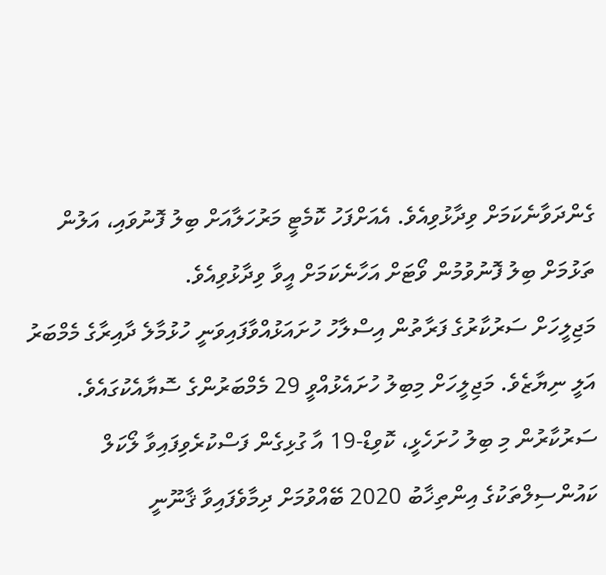ގެންދަވާނެކަމަށް ވިދާޅުވިއެވެ. އެއަށްފަހު ކޮމެޓީ މަރުހަލާއަށް ބިލު ފޮނުވައި، އަލުން ތަޅުމަށް ބިލު ފޮނުވުމުން ވޯޓަށް އަހާނެކަމަށް އީވާ ވިދާޅުވިއެވެ.
މަޖިލީހަށް ސަރުކާރުގެ ފަރާތުން އިސްލާހު ހުށައަޅުއްވާފައިވަނީ ހުޅުމާލެ ދާއިރާގެ މެމްބަރު އަލީ ނިޔާޒެވެ. މަޖިލީހަށް މިބިލު ހުށައެޅުއްވީ 29 މެމްބަރުންގެ ސޮޔާއެކުގައެވެ.
ސަރުކާރުން މި ބިލު ހުށަހެޅީ، ކޮވިޑް-19 އާ ގުޅިގެން ފަސްކުރެވިފައިވާ ލޯކަލް ކައުންސިލްތަކުގެ އިންތިޚާބު 2020 ބޭއްވުމަށް ދިމާވެފައިވާ ޤާނޫނީ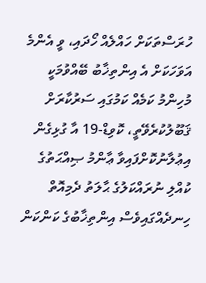ހުރަސްތަކަށް ހައްލެއް ހޯދައި، ވީ އެންމެ އަވަހަކަށް އެ އިންތިޚާބު ބޭއްވުމަކީ މުހިންމު ކަމެއް ކަމުގައި ސަރުކާރަށް ޤަބޫލުކުރެވޭތީ، ކޮވިޑް-19 އާ ގުޅިގެން އިޢުލާނުކޮށްފައިވާ ޢާންމު ޞިއްޙަތުގެ ކުއްލި ނުރައްކަލުގެ ޙާލަތު ދެމިއޮތް ހިނދެއްގައިވެސް އިންތިޚާބުގެ ކަންކަން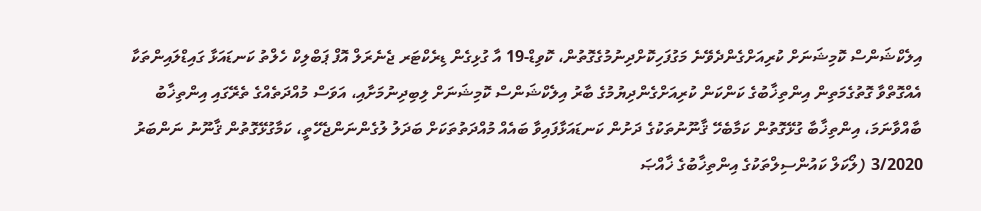އިލެކްޝަންސް ކޮމިޝަނަށް ކުރިއަށްގެންދެވޭނެ މަގުފަހިކޮށްދިނުމުގެގޮތުން، ކޮވިޑް-19 އާ ގުޅިގެން ޑިރެކްޓަރ ޖެނެރަލް އޮފް ޕަބްލިކް ހެލްތު ކަނޑައަޅާ ގައިޑްލައިންތަކާ އެއްގޮތްވާ ގޮތުގެމަތިން އިންތިޚާބުގެ ކަންކަން ކުރިއަށްގެންދިޔުމުގެ ބާރު އިލެކްޝަންސް ކޮމިޝަނަށް ލިބިދިނުމަށާއި، އަވަސް މުއްދަތެއްގެ ތެރޭގައި އިންތިޚާބު ބާއްވާނަމަ، އިންތިޚާބާ ގުޅޭގޮތުން ކަމާބެހޭ ޤާނޫނުތަކުގެ ދަށުން ކަނޑައަޅާފައިވާ ބައެއް މުއްދަތުތަކަށް ބަދަލު ލުގެންނަންޖެހޭތީ، ކަމާގުޅޭގޮތުން ޤާނޫނު ނަންބަރު 3/2020 (ލޯކަލް ކައުންސިލްތަކުގެ އިންތިޚާބުގެ ޚާއްޞަ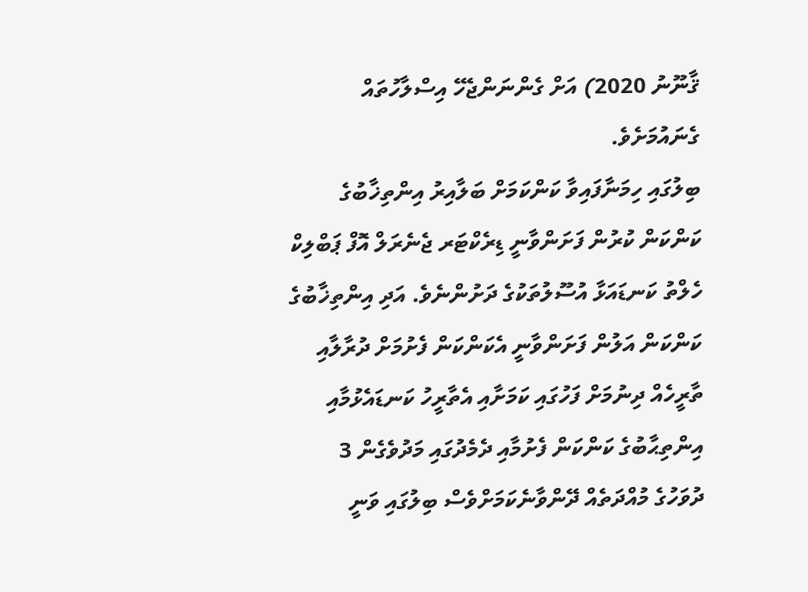ޤާނޫނު 2020) އަށް ގެންނަންޖެހޭ އިސްލާހުތައް ގެނައުމަށެވެ.
ބިލުގައި ހިމަނާފައިވާ ކަންކަމަށް ބަލާއިރު އިންތިޚާބުގެ ކަންކަން ކުރުން ފަށަންވާނީ ޑިރެކްޓަރ ޖެނެރަލް އޮފް ޕަބްލިކް ހެލްތު ކަނޑައަޅާ އުސޫލުތަކުގެ ދަށުންނެވެ. އަދި އިންތިޚާބުގެ ކަންކަން އަލުން ފަށަންވާނީ އެކަންކަން ފެށުމަށް ދުރާލާއި ތާރީހެއް ދިނުމަށް ފަހުގައި ކަމަށާއި އެތާރީހު ކަނޑައެޅުމާއި އިންތިޙާބުގެ ކަންކަން ފެށުމާއި ދެމެދުގައި މަދުވެގެން 3 ދުވަހުގެ މުއްދަތެއް ދޭންވާނެކަމަށްވެސް ބިލުގައި ވަނީ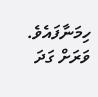ހިމަނާފައެވެ.
ވަރަށް ގަދަ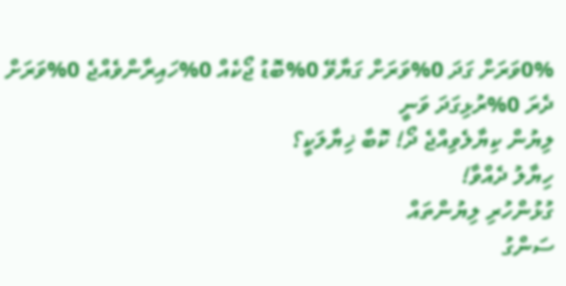0%ވަރަށް ގަދަ 0%ވަރަށް ގަޔާވޭ 0%ބޮޑު ޖޯކެއް 0%ހައިރާންވެއްޖެ 0%ވަރަށް ދެރަ 0%ރުޅިގަދަ ވަނީ
ލިޔުން ކިޔާލެވިއްޖެ ދޯ! ކޮބާ ޚިޔާލަކީ؟
ހިޔާލު ދެއްވާ!
ގުޅުންހުރި ލިޔުންތައް
ސަންގު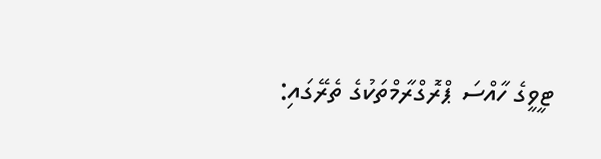ޓީވީގެ ހާއްސަ ޕްރޮގްރާމްތަކުގެ ތެރޭގައި: